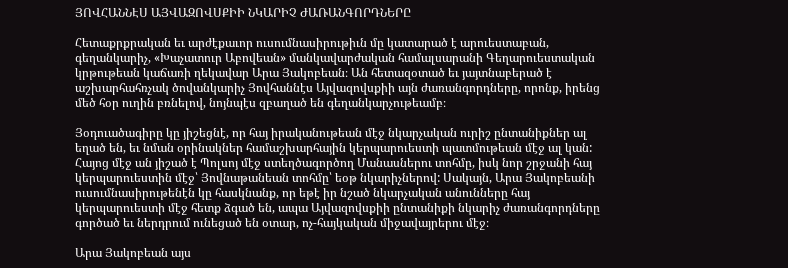ՅՈՎՀԱՆՆԷՍ ԱՅՎԱԶՈՎՍՔԻԻ ՆԿԱՐԻՉ ԺԱՌԱՆԳՈՐԴՆԵՐԸ

Հետաքրքրական եւ արժէքաւոր ուսումնասիրութիւն մը կատարած է արուեստաբան, գեղանկարիչ, «Խաչատուր Աբովեան» մանկավարժական համալսարանի Գեղարուեստական կրթութեան կաճառի ղեկավար Արա Յակոբեան։ Ան հետազօտած եւ յայտնաբերած է աշխարհահռչակ ծովանկարիչ Յովհաննէս Այվազովսքիի այն ժառանգորդները, որոնք, իրենց մեծ հօր ուղին բռնելով, նոյնպէս զբաղած են գեղանկարչութեամբ։

Յօդուածագիրը կը յիշեցնէ, որ հայ իրականութեան մէջ նկարչական ուրիշ ընտանիքներ ալ եղած են, եւ նման օրինակներ համաշխարհային կերպարուեստի պատմութեան մէջ ալ կան: Հայոց մէջ ան յիշած է Պոլսոյ մէջ ստեղծագործող Մանասներու տոհմը, իսկ նոր շրջանի հայ կերպարուեստին մէջ՝ Յովնաթանեան տոհմը՝ եօթ նկարիչներով: Սակայն, Արա Յակոբեանի ուսումնասիրութենէն կը հասկնանք, որ եթէ իր նշած նկարչական անունները հայ կերպարուեստի մէջ հետք ձգած են, ապա Այվազովսքիի ընտանիքի նկարիչ ժառանգորդները գործած եւ ներդրում ունեցած են օտար, ոչ-հայկական միջավայրերու մէջ։

Արա Յակոբեան այս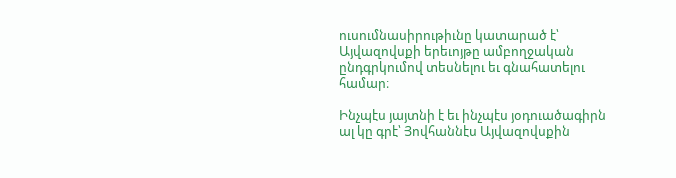ուսումնասիրութիւնը կատարած է՝ Այվազովսքի երեւոյթը ամբողջական ընդգրկումով տեսնելու եւ գնահատելու համար։

Ինչպէս յայտնի է եւ ինչպէս յօդուածագիրն ալ կը գրէ՝ Յովհաննէս Այվազովսքին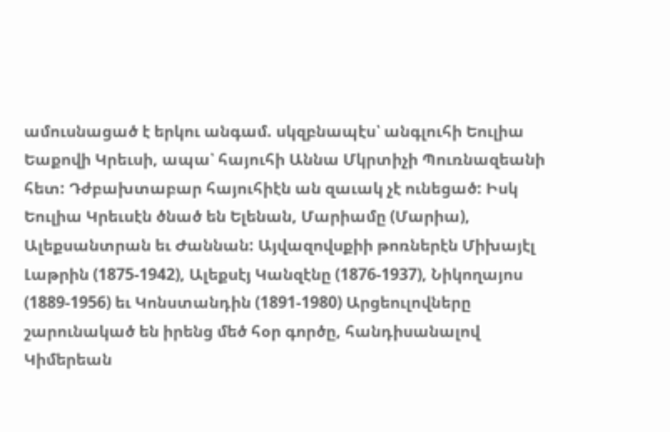ամուսնացած է երկու անգամ. սկզբնապէս՝ անգլուհի Եուլիա Եաքովի Կրեւսի, ապա՝ հայուհի Աննա Մկրտիչի Պուռնազեանի հետ: Դժբախտաբար հայուհիէն ան զաւակ չէ ունեցած: Իսկ Եուլիա Կրեւսէն ծնած են Ելենան, Մարիամը (Մարիա), Ալեքսանտրան եւ Ժաննան: Այվազովսքիի թոռներէն Միխայէլ Լաթրին (1875-1942), Ալեքսէյ Կանզէնը (1876-1937), Նիկողայոս (1889-1956) եւ Կոնստանդին (1891-1980) Արցեուլովները շարունակած են իրենց մեծ հօր գործը, հանդիսանալով Կիմերեան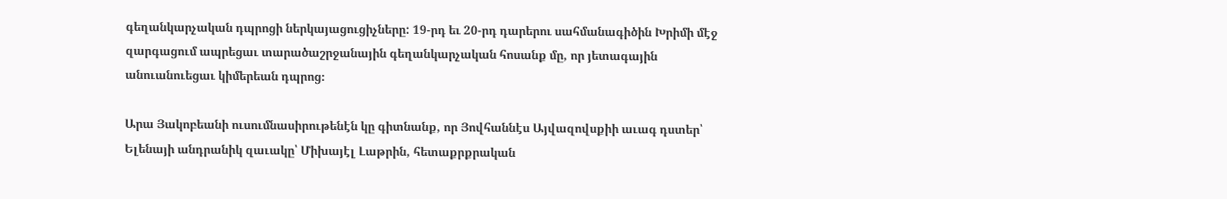գեղանկարչական դպրոցի ներկայացուցիչները: 19-րդ եւ 20-րդ դարերու սահմանագիծին Խրիմի մէջ զարգացում ապրեցաւ տարածաշրջանային գեղանկարչական հոսանք մը, որ յետագային անուանուեցաւ կիմերեան դպրոց։

Արա Յակոբեանի ուսումնասիրութենէն կը գիտնանք, որ Յովհաննէս Այվազովսքիի աւագ դստեր՝ Ելենայի անդրանիկ զաւակը՝ Միխայէլ Լաթրին, հետաքրքրական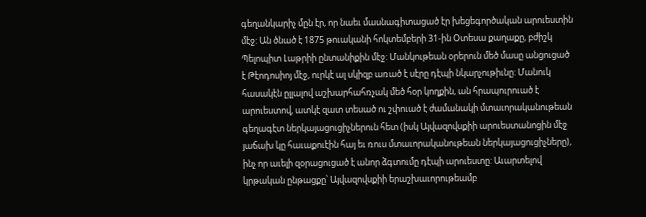գեղանկարիչ մըն էր, որ նաեւ մասնագիտացած էր խեցեգործական արուեստին մէջ: Ան ծնած է 1875 թուականի հոկտեմբերի 31-ին Օտեսա քաղաքը, բժիշկ Պելոպիտ Լաթրիի ընտանիքին մէջ: Մանկութեան օրերուն մեծ մասը անցուցած է Թէոդոսիոյ մէջ, ուրկէ ալ սկիզբ առած է սէրը դէպի նկարչութիւնը: Մանուկ հասակէն ըլլալով աշխարհահռչակ մեծ հօր կողքին, ան հրապուրուած է արուեստով, ատկէ զատ տեսած ու շփուած է ժամանակի մտաւորականութեան գեղագէտ ներկայացուցիչներուն հետ (իսկ Այվազովսքիի արուեստանոցին մէջ յաճախ կը հաւաքուէին հայ եւ ռուս մտաւորականութեան ներկայացուցիչները), ինչ որ աւելի զօրացուցած է անոր ձգտումը դէպի արուեստը: Աւարտելով կրթական ընթացքը՝ Այվազովսքիի երաշխաւորութեամբ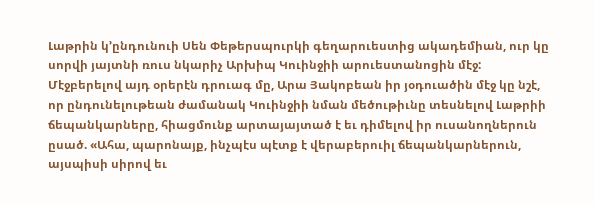Լաթրին կ՚ընդունուի Սեն Փեթերսպուրկի գեղարուեստից ակադեմիան, ուր կը սորվի յայտնի ռուս նկարիչ Արխիպ Կուինջիի արուեստանոցին մէջ: Մէջբերելով այդ օրերէն դրուագ մը, Արա Յակոբեան իր յօդուածին մէջ կը նշէ, որ ընդունելութեան ժամանակ Կուինջիի նման մեծութիւնը տեսնելով Լաթրիի ճեպանկարները, հիացմունք արտայայտած է եւ դիմելով իր ուսանողներուն ըսած. «Ահա, պարոնայք, ինչպէս պէտք է վերաբերուիլ ճեպանկարներուն, այսպիսի սիրով եւ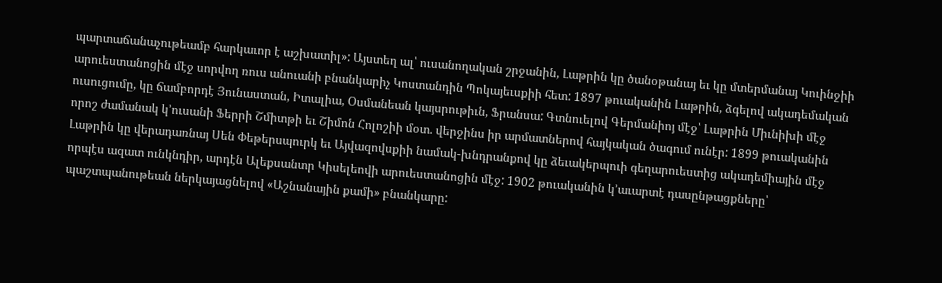պարտաճանաչութեամբ հարկաւոր է աշխատիլ»: Այստեղ ալ՝ ուսանողական շրջանին, Լաթրին կը ծանօթանայ եւ կը մտերմանայ Կուինջիի արուեստանոցին մէջ սորվող ռուս անուանի բնանկարիչ Կոստանդին Պոկայեւսքիի հետ: 1897 թուականին Լաթրին, ձգելով ակադեմական ուսուցումը, կը ճամբորդէ Յունաստան, Իտալիա, Օսմանեան կայսրութիւն, Ֆրանսա: Գտնուելով Գերմանիոյ մէջ՝ Լաթրին Միւնիխի մէջ որոշ ժամանակ կ՚ուսանի Ֆերրի Շմիտթի եւ Շիմոն Հոլոշիի մօտ. վերջինս իր արմատներով հայկական ծագում ունէր: 1899 թուականին Լաթրին կը վերադառնայ Սեն Փեթերսպուրկ եւ Այվազովսքիի նամակ-խնդրանքով կը ձեւակերպուի գեղարուեստից ակադեմիային մէջ որպէս ազատ ունկնդիր, արդէն Ալեքսանտր Կիսելեովի արուեստանոցին մէջ: 1902 թուականին կ՚աւարտէ դասընթացքները՝ պաշտպանութեան ներկայացնելով «Աշնանային քամի» բնանկարը: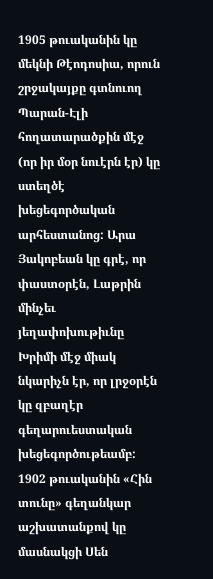1905 թուականին կը մեկնի Թէոդոսիա, որուն շրջակայքը գտնուող Պարան-Էլի հողատարածքին մէջ (որ իր մօր նուէրն էր) կը ստեղծէ խեցեգործական արհեստանոց: Արա Յակոբեան կը գրէ, որ փաստօրէն, Լաթրին մինչեւ յեղափոխութիւնը Խրիմի մէջ միակ նկարիչն էր, որ լրջօրէն կը զբաղէր գեղարուեստական խեցեգործութեամբ: 1902 թուականին «Հին տունը» գեղանկար աշխատանքով կը մասնակցի Սեն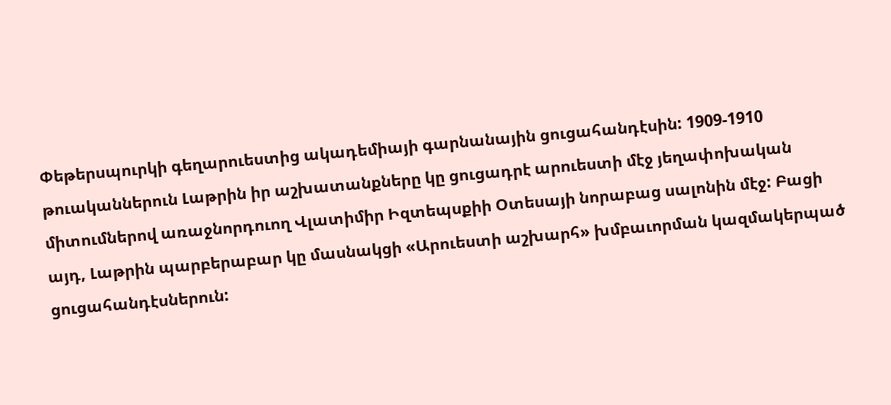Փեթերսպուրկի գեղարուեստից ակադեմիայի գարնանային ցուցահանդէսին: 1909-1910 թուականներուն Լաթրին իր աշխատանքները կը ցուցադրէ արուեստի մէջ յեղափոխական միտումներով առաջնորդուող Վլատիմիր Իզտեպսքիի Օտեսայի նորաբաց սալոնին մէջ: Բացի այդ, Լաթրին պարբերաբար կը մասնակցի «Արուեստի աշխարհ» խմբաւորման կազմակերպած ցուցահանդէսներուն: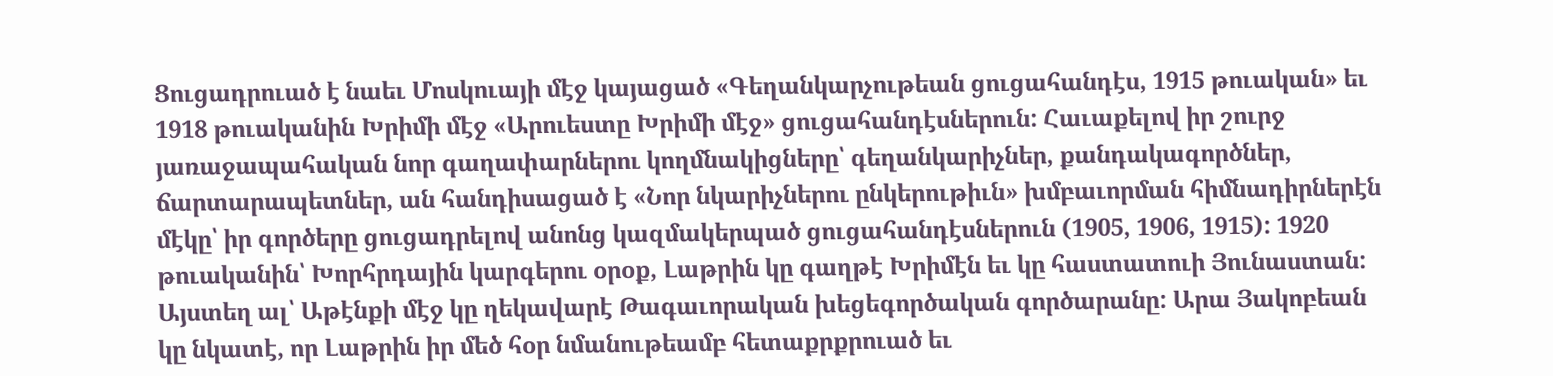Ցուցադրուած է նաեւ Մոսկուայի մէջ կայացած «Գեղանկարչութեան ցուցահանդէս, 1915 թուական» եւ 1918 թուականին Խրիմի մէջ «Արուեստը Խրիմի մէջ» ցուցահանդէսներուն: Հաւաքելով իր շուրջ յառաջապահական նոր գաղափարներու կողմնակիցները՝ գեղանկարիչներ, քանդակագործներ, ճարտարապետներ, ան հանդիսացած է «Նոր նկարիչներու ընկերութիւն» խմբաւորման հիմնադիրներէն մէկը՝ իր գործերը ցուցադրելով անոնց կազմակերպած ցուցահանդէսներուն (1905, 1906, 1915): 1920 թուականին՝ Խորհրդային կարգերու օրօք, Լաթրին կը գաղթէ Խրիմէն եւ կը հաստատուի Յունաստան: Այստեղ ալ՝ Աթէնքի մէջ կը ղեկավարէ Թագաւորական խեցեգործական գործարանը: Արա Յակոբեան կը նկատէ, որ Լաթրին իր մեծ հօր նմանութեամբ հետաքրքրուած եւ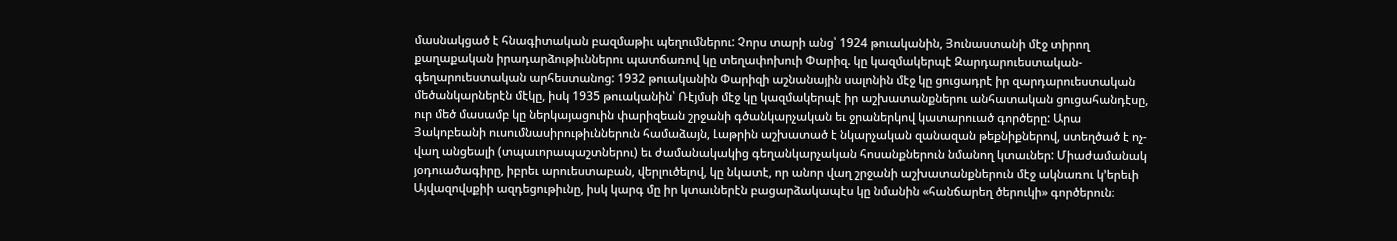մասնակցած է հնագիտական բազմաթիւ պեղումներու: Չորս տարի անց՝ 1924 թուականին, Յունաստանի մէջ տիրող քաղաքական իրադարձութիւններու պատճառով կը տեղափոխուի Փարիզ. կը կազմակերպէ Զարդարուեստական-գեղարուեստական արհեստանոց: 1932 թուականին Փարիզի աշնանային սալոնին մէջ կը ցուցադրէ իր զարդարուեստական մեծանկարներէն մէկը, իսկ 1935 թուականին՝ Ռէյմսի մէջ կը կազմակերպէ իր աշխատանքներու անհատական ցուցահանդէսը, ուր մեծ մասամբ կը ներկայացուին փարիզեան շրջանի գծանկարչական եւ ջրաներկով կատարուած գործերը: Արա Յակոբեանի ուսումնասիրութիւններուն համաձայն, Լաթրին աշխատած է նկարչական զանազան թեքնիքներով, ստեղծած է ոչ-վաղ անցեալի (տպաւորապաշտներու) եւ ժամանակակից գեղանկարչական հոսանքներուն նմանող կտաւներ: Միաժամանակ յօդուածագիրը, իբրեւ արուեստաբան, վերլուծելով, կը նկատէ, որ անոր վաղ շրջանի աշխատանքներուն մէջ ակնառու կ՚երեւի Այվազովսքիի ազդեցութիւնը, իսկ կարգ մը իր կտաւներէն բացարձակապէս կը նմանին «հանճարեղ ծերուկի» գործերուն։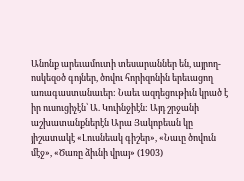Անոնք արեւամուտի տեսարաններ են, այրող-ոսկեզօծ գոյներ, ծովու հորիզոնին երեւացող առագաստանաւեր: Նաեւ ազդեցութիւն կրած է իր ուսուցիչէն՝ Ա. Կուինջիէն: Այդ շրջանի աշխատանքներէն Արա Յակոբեան կը յիշատակէ «Լուսնեակ գիշեր», «Նաւը ծովուն մէջ», «Ծառը ձիւնի վրայ» (1903)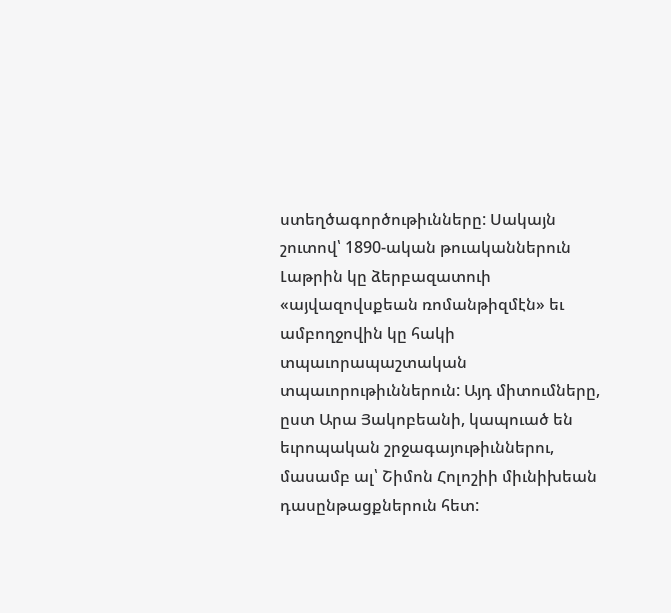ստեղծագործութիւնները: Սակայն շուտով՝ 1890-ական թուականներուն Լաթրին կը ձերբազատուի «այվազովսքեան ռոմանթիզմէն» եւ ամբողջովին կը հակի տպաւորապաշտական տպաւորութիւններուն: Այդ միտումները, ըստ Արա Յակոբեանի, կապուած են եւրոպական շրջագայութիւններու, մասամբ ալ՝ Շիմոն Հոլոշիի միւնիխեան դասընթացքներուն հետ: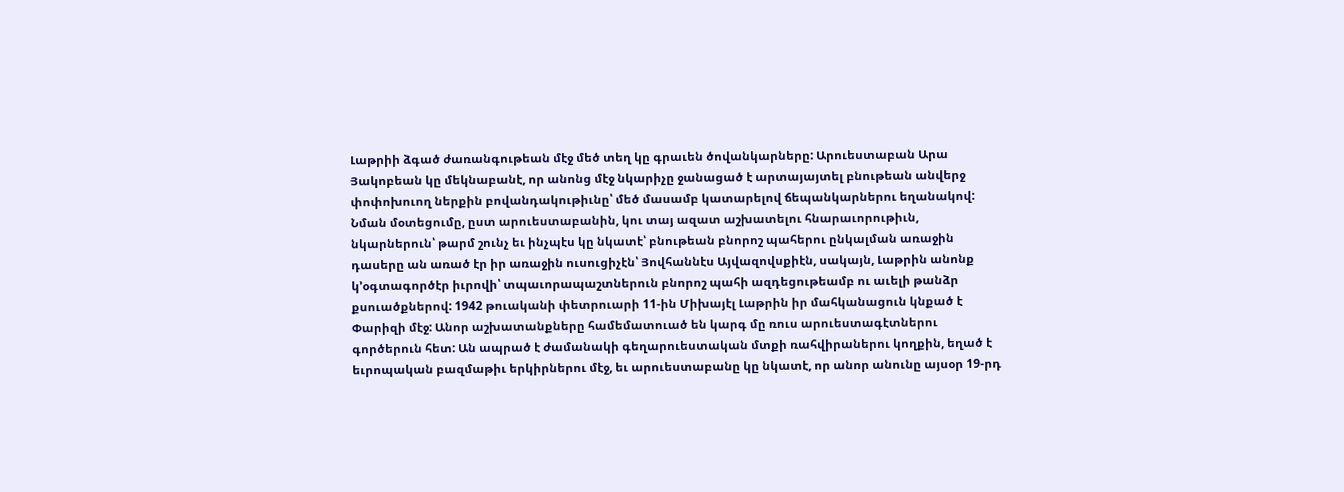Լաթրիի ձգած ժառանգութեան մէջ մեծ տեղ կը գրաւեն ծովանկարները: Արուեստաբան Արա Յակոբեան կը մեկնաբանէ, որ անոնց մէջ նկարիչը ջանացած է արտայայտել բնութեան անվերջ փոփոխուող ներքին բովանդակութիւնը՝ մեծ մասամբ կատարելով ճեպանկարներու եղանակով: Նման մօտեցումը, ըստ արուեստաբանին, կու տայ ազատ աշխատելու հնարաւորութիւն, նկարներուն՝ թարմ շունչ եւ ինչպէս կը նկատէ՝ բնութեան բնորոշ պահերու ընկալման առաջին դասերը ան առած էր իր առաջին ուսուցիչէն՝ Յովհաննէս Այվազովսքիէն, սակայն, Լաթրին անոնք կ՚օգտագործէր իւրովի՝ տպաւորապաշտներուն բնորոշ պահի ազդեցութեամբ ու աւելի թանձր քսուածքներով: 1942 թուականի փետրուարի 11-ին Միխայէլ Լաթրին իր մահկանացուն կնքած է Փարիզի մէջ: Անոր աշխատանքները համեմատուած են կարգ մը ռուս արուեստագէտներու գործերուն հետ: Ան ապրած է ժամանակի գեղարուեստական մտքի ռահվիրաներու կողքին, եղած է եւրոպական բազմաթիւ երկիրներու մէջ, եւ արուեստաբանը կը նկատէ, որ անոր անունը այսօր 19-րդ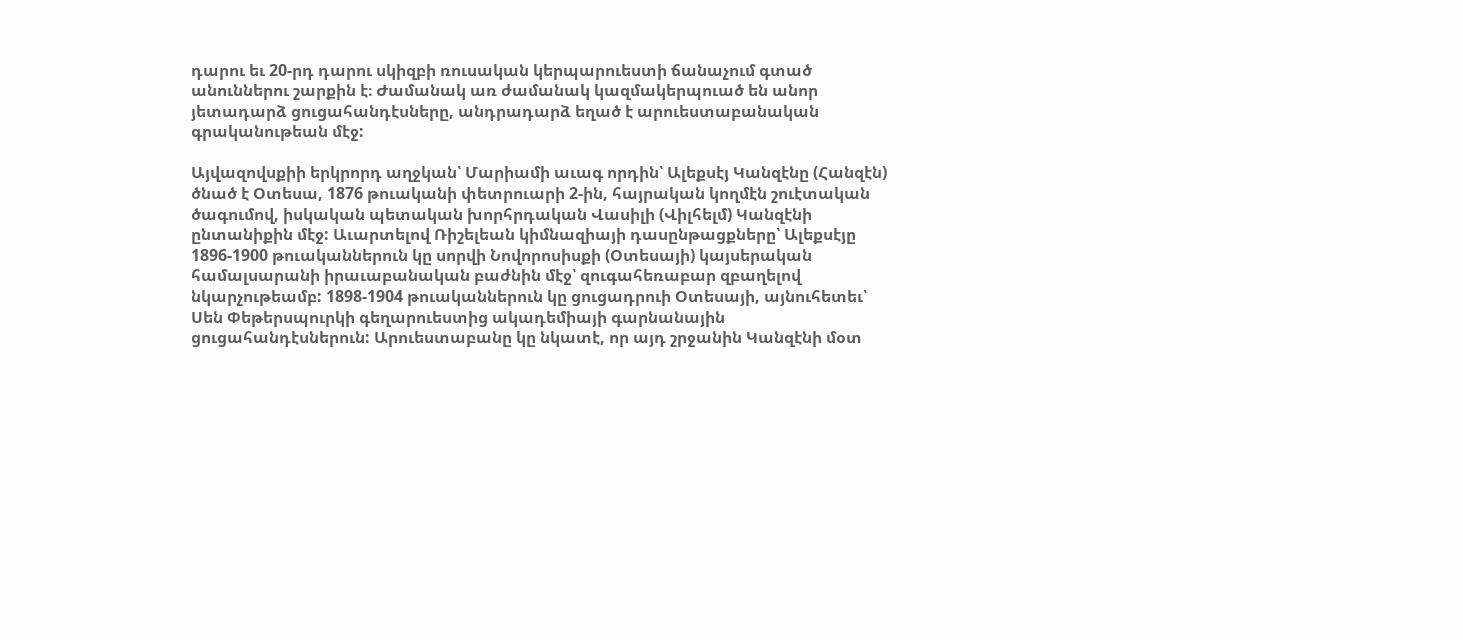դարու եւ 20-րդ դարու սկիզբի ռուսական կերպարուեստի ճանաչում գտած անուններու շարքին է։ Ժամանակ առ ժամանակ կազմակերպուած են անոր յետադարձ ցուցահանդէսները, անդրադարձ եղած է արուեստաբանական գրականութեան մէջ:

Այվազովսքիի երկրորդ աղջկան՝ Մարիամի աւագ որդին՝ Ալեքսէյ Կանզէնը (Հանզէն) ծնած է Օտեսա, 1876 թուականի փետրուարի 2-ին, հայրական կողմէն շուէտական ծագումով, իսկական պետական խորհրդական Վասիլի (Վիլհելմ) Կանզէնի ընտանիքին մէջ: Աւարտելով Ռիշելեան կիմնազիայի դասընթացքները՝ Ալեքսէյը 1896-1900 թուականներուն կը սորվի Նովորոսիսքի (Օտեսայի) կայսերական համալսարանի իրաւաբանական բաժնին մէջ՝ զուգահեռաբար զբաղելով նկարչութեամբ: 1898-1904 թուականներուն կը ցուցադրուի Օտեսայի, այնուհետեւ՝ Սեն Փեթերսպուրկի գեղարուեստից ակադեմիայի գարնանային ցուցահանդէսներուն: Արուեստաբանը կը նկատէ, որ այդ շրջանին Կանզէնի մօտ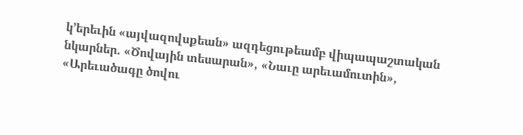կ՚երեւին «այվազովսքեան» ազդեցութեամբ վիպապաշտական նկարներ. «Ծովային տեսարան», «Նաւը արեւամուտին», «Արեւածագը ծովու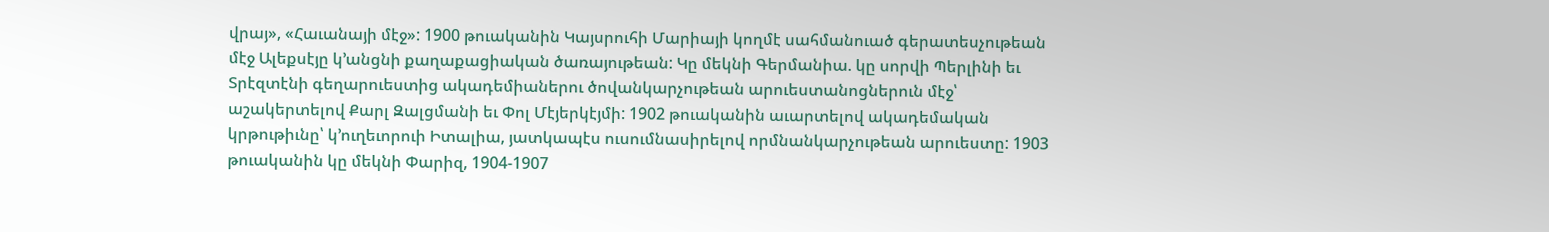վրայ», «Հաւանայի մէջ»: 1900 թուականին Կայսրուհի Մարիայի կողմէ սահմանուած գերատեսչութեան մէջ Ալեքսէյը կ՚անցնի քաղաքացիական ծառայութեան: Կը մեկնի Գերմանիա. կը սորվի Պերլինի եւ Տրէզտէնի գեղարուեստից ակադեմիաներու ծովանկարչութեան արուեստանոցներուն մէջ՝ աշակերտելով Քարլ Զալցմանի եւ Փոլ Մէյերկէյմի: 1902 թուականին աւարտելով ակադեմական կրթութիւնը՝ կ՚ուղեւորուի Իտալիա, յատկապէս ուսումնասիրելով որմնանկարչութեան արուեստը: 1903 թուականին կը մեկնի Փարիզ, 1904-1907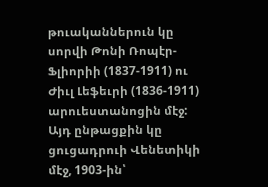թուականներուն կը սորվի Թոնի Ռոպէր-Ֆլիորիի (1837-1911) ու Ժիւլ Լեֆեւրի (1836-1911) արուեստանոցին մէջ: Այդ ընթացքին կը ցուցադրուի Վենետիկի մէջ, 1903-ին՝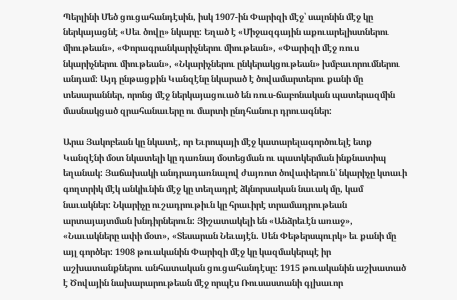Պերլինի Մեծ ցուցահանդէսին, իսկ 1907-ին Փարիզի մէջ՝ սալոնին մէջ կը ներկայացնէ «Սեւ ծովը» նկարը: Եղած է «Միջազգային աքուարելիստներու միութեան», «Փորագրանկարիչներու միութեան», «Փարիզի մէջ ռուս նկարիչներու միութեան», «Նկարիչներու ընկերակցութեան» խմբաւորումներու անդամ: Այդ ընթացքին Կանզէնը նկարած է ծովամարտերու քանի մը տեսարաններ, որոնց մէջ ներկայացուած են ռուս-ճաբոնական պատերազմին մասնակցած զրահանաւերը ու մարտի ընդհանուր դրուագներ:

Արա Յակոբեան կը նկատէ, որ Եւրոպայի մէջ կատարելագործուելէ ետք Կանզէնի մօտ նկատելի կը դառնայ մօտեցման ու պատկերման ինքնատիպ եղանակ: Յաճախակի անդրադառնալով ժայռոտ ծովափերուն՝ նկարիչը կտաւի գողտրիկ մէկ անկիւնին մէջ կը տեղադրէ ձկնորսական նաւակ մը, կամ նաւակներ: Նկարիչը ուշադրութիւն կը հրաւիրէ տրամադրութեան արտայայտման խնդիրներուն: Յիշատակելի են «Անձրեւէն առաջ», «Նաւակները ափի մօտ», «Տեսարան Նեւայէն. Սեն Փեթերսպուրկ» եւ քանի մը այլ գործեր: 1908 թուականին Փարիզի մէջ կը կազմակերպէ իր աշխատանքներու անհատական ցուցահանդէսը: 1915 թուականին աշխատած է Ծովային նախարարութեան մէջ որպէս Ռուսաստանի գլխաւոր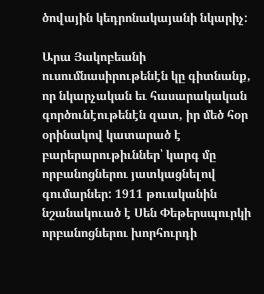ծովային կեդրոնակայանի նկարիչ:

Արա Յակոբեանի ուսումնասիրութենէն կը գիտնանք, որ նկարչական եւ հասարակական գործունէութենէն զատ, իր մեծ հօր օրինակով կատարած է բարերարութիւններ՝ կարգ մը որբանոցներու յատկացնելով գումարներ: 1911 թուականին նշանակուած է Սեն Փեթերսպուրկի որբանոցներու խորհուրդի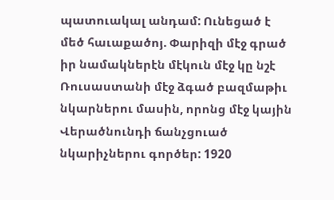պատուակալ անդամ: Ունեցած է մեծ հաւաքածոյ. Փարիզի մէջ գրած իր նամակներէն մէկուն մէջ կը նշէ Ռուսաստանի մէջ ձգած բազմաթիւ նկարներու մասին, որոնց մէջ կային Վերածնունդի ճանչցուած նկարիչներու գործեր: 1920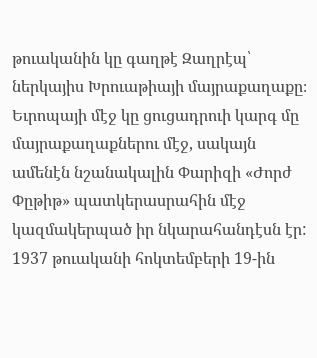թուականին կը գաղթէ Զաղրէպ՝ ներկայիս Խրուաթիայի մայրաքաղաքը։ Եւրոպայի մէջ կը ցուցադրուի կարգ մը մայրաքաղաքներու մէջ, սակայն ամենէն նշանակալին Փարիզի «Ժորժ Փըթիթ» պատկերասրահին մէջ կազմակերպած իր նկարահանդէսն էր: 1937 թուականի հոկտեմբերի 19-ին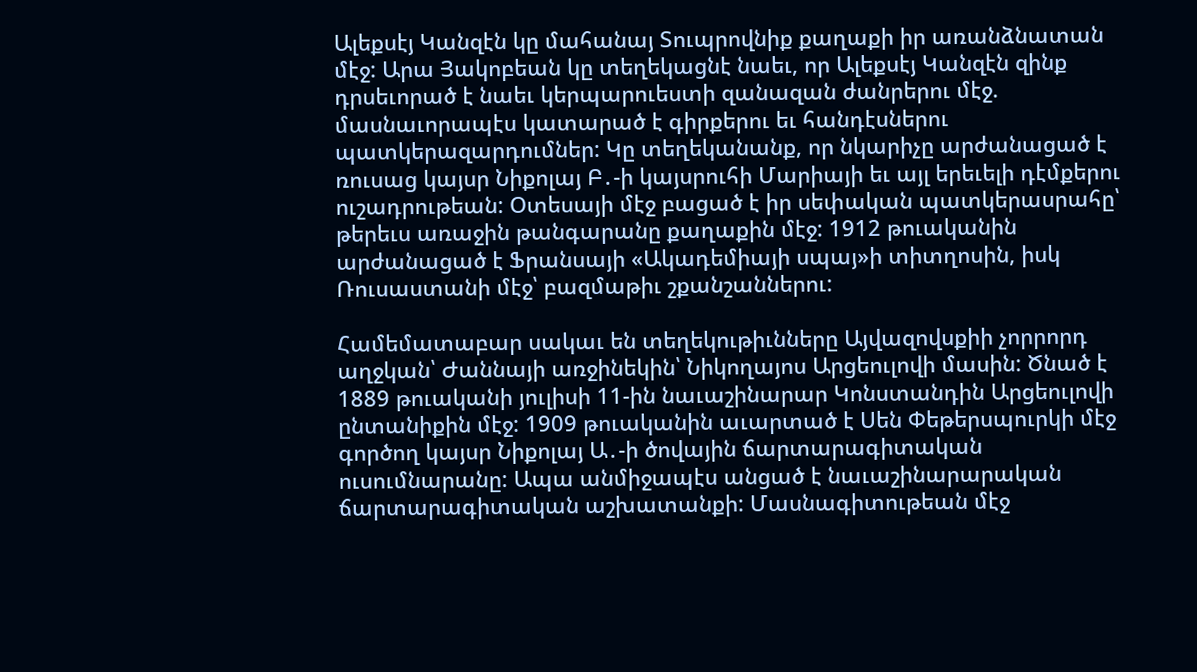Ալեքսէյ Կանզէն կը մահանայ Տուպրովնիք քաղաքի իր առանձնատան մէջ: Արա Յակոբեան կը տեղեկացնէ նաեւ, որ Ալեքսէյ Կանզէն զինք դրսեւորած է նաեւ կերպարուեստի զանազան ժանրերու մէջ. մասնաւորապէս կատարած է գիրքերու եւ հանդէսներու պատկերազարդումներ: Կը տեղեկանանք, որ նկարիչը արժանացած է ռուսաց կայսր Նիքոլայ Բ․-ի կայսրուհի Մարիայի եւ այլ երեւելի դէմքերու ուշադրութեան: Օտեսայի մէջ բացած է իր սեփական պատկերասրահը՝ թերեւս առաջին թանգարանը քաղաքին մէջ: 1912 թուականին արժանացած է Ֆրանսայի «Ակադեմիայի սպայ»ի տիտղոսին, իսկ Ռուսաստանի մէջ՝ բազմաթիւ շքանշաններու:

Համեմատաբար սակաւ են տեղեկութիւնները Այվազովսքիի չորրորդ աղջկան՝ Ժաննայի առջինեկին՝ Նիկողայոս Արցեուլովի մասին: Ծնած է 1889 թուականի յուլիսի 11-ին նաւաշինարար Կոնստանդին Արցեուլովի ընտանիքին մէջ: 1909 թուականին աւարտած է Սեն Փեթերսպուրկի մէջ գործող կայսր Նիքոլայ Ա․-ի ծովային ճարտարագիտական ուսումնարանը: Ապա անմիջապէս անցած է նաւաշինարարական ճարտարագիտական աշխատանքի: Մասնագիտութեան մէջ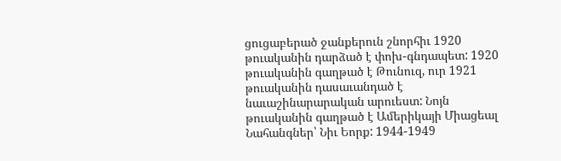ցուցաբերած ջանքերուն շնորհիւ 1920 թուականին դարձած է փոխ-գնդապետ: 1920 թուականին գաղթած է Թունուզ, ուր 1921 թուականին դասաւանդած է նաւաշինարարական արուեստ: Նոյն թուականին գաղթած է Ամերիկայի Միացեալ Նահանգներ՝ Նիւ Եորք: 1944-1949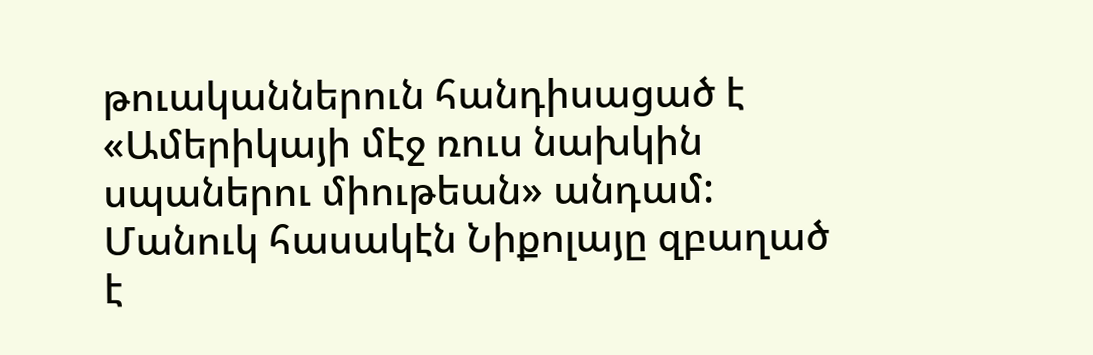թուականներուն հանդիսացած է «Ամերիկայի մէջ ռուս նախկին սպաներու միութեան» անդամ: Մանուկ հասակէն Նիքոլայը զբաղած է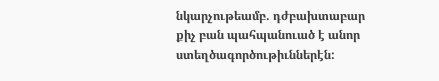նկարչութեամբ. դժբախտաբար քիչ բան պահպանուած է անոր ստեղծագործութիւններէն: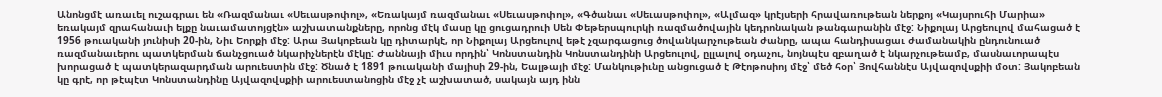Անոնցմէ առաւել ուշագրաւ են «Ռազմանաւ «Սեւասթոփոլ», «Եռակայմ ռազմանաւ «Սեւասթոփոլ», «Գծանաւ «Սեւասթոփոլ», «Ալմազ» կրէյսերի հրավառութեան ներքոյ «Կայսրուհի Մարիա» եռակայմ զրահանաւի ելքը նաւամատոյցէն» աշխատանքները, որոնց մէկ մասը կը ցուցադրուի Սեն Փեթերսպուրկի ռազմածովային կեդրոնական թանգարանին մէջ: Նիքոլայ Արցեուլով մահացած է 1956 թուականի յունիսի 20-ին, Նիւ Եորքի մէջ: Արա Յակոբեան կը դիտարկէ, որ Նիքոլայ Արցեուլով եթէ չզարգացուց ծովանկարչութեան ժանրը, ապա հանդիսացաւ ժամանակին ընդունուած ռազմանաւերու պատկերման ճանչցուած նկարիչներէն մէկը: Ժաննայի միւս որդին՝ Կոնստանդին Կոնստանդինի Արցեուլով, ըլլալով օդաչու, նոյնպէս զբաղած է նկարչութեամբ, մասնաւորապէս խորացած է պատկերազարդման արուեստին մէջ: Ծնած է 1891 թուականի մայիսի 29-ին, Եալթայի մէջ: Մանկութիւնը անցուցած է Թէոթոսիոյ մէջ՝ մեծ հօր՝ Յովհաննէս Այվազովսքիի մօտ: Յակոբեան կը գրէ, որ թէպէտ Կոնստանդինը Այվազովսքիի արուեստանոցին մէջ չէ աշխատած, սակայն այդ ինն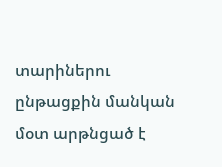տարիներու ընթացքին մանկան մօտ արթնցած է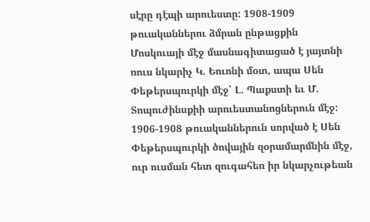սէրը դէպի արուեստը: 1908-1909 թուականներու ձմրան ընթացքին Մոսկուայի մէջ մասնագիտացած է յայտնի ռուս նկարիչ Կ. Եուոնի մօտ, ապա Սեն Փեթերսպուրկի մէջ՝ Լ. Պաքստի եւ Մ. Տոպուժինսքիի արուեստանոցներուն մէջ: 1906-1908 թուականներուն սորված է Սեն Փեթերսպուրկի ծովային զօրամարմնին մէջ, ուր ուսման հետ զուգահեռ իր նկարչութեան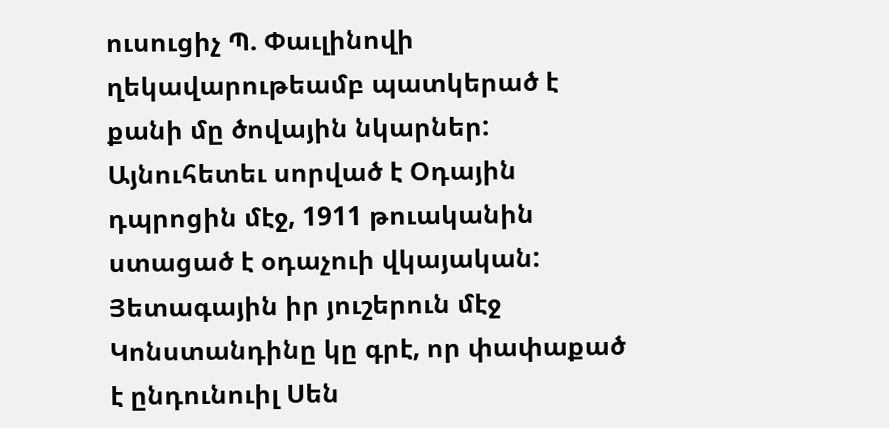ուսուցիչ Պ. Փաւլինովի ղեկավարութեամբ պատկերած է քանի մը ծովային նկարներ: Այնուհետեւ սորված է Օդային դպրոցին մէջ, 1911 թուականին ստացած է օդաչուի վկայական: Յետագային իր յուշերուն մէջ Կոնստանդինը կը գրէ, որ փափաքած է ընդունուիլ Սեն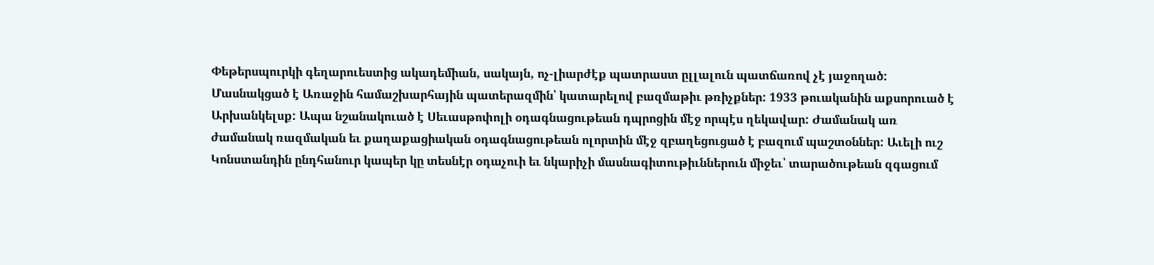Փեթերսպուրկի գեղարուեստից ակադեմիան, սակայն, ոչ-լիարժէք պատրաստ ըլլալուն պատճառով չէ յաջողած: Մասնակցած է Առաջին համաշխարհային պատերազմին՝ կատարելով բազմաթիւ թռիչքներ: 1933 թուականին աքսորուած է Արխանկելսք: Ապա նշանակուած է Սեւասթոփոլի օդագնացութեան դպրոցին մէջ որպէս ղեկավար: Ժամանակ առ ժամանակ ռազմական եւ քաղաքացիական օդագնացութեան ոլորտին մէջ զբաղեցուցած է բազում պաշտօններ: Աւելի ուշ Կոնստանդին ընդհանուր կապեր կը տեսնէր օդաչուի եւ նկարիչի մասնագիտութիւններուն միջեւ՝ տարածութեան զգացում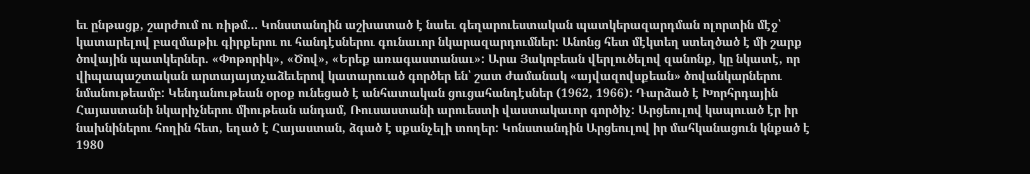եւ ընթացք, շարժում ու ռիթմ… Կոնստանդին աշխատած է նաեւ գեղարուեստական պատկերազարդման ոլորտին մէջ՝ կատարելով բազմաթիւ գիրքերու ու հանդէսներու գունաւոր նկարազարդումներ: Անոնց հետ մէկտեղ ստեղծած է մի շարք ծովային պատկերներ. «Փոթորիկ», «Ծով», «Երեք առագաստանաւ»: Արա Յակոբեան վերլուծելով զանոնք, կը նկատէ, որ վիպապաշտական արտայայտչաձեւերով կատարուած գործեր են՝ շատ ժամանակ «այվազովսքեան» ծովանկարներու նմանութեամբ: Կենդանութեան օրօք ունեցած է անհատական ցուցահանդէսներ (1962, 1966): Դարձած է Խորհրդային Հայաստանի նկարիչներու միութեան անդամ, Ռուսաստանի արուեստի վաստակաւոր գործիչ: Արցեուլով կապուած էր իր նախնիներու հողին հետ, եղած է Հայաստան, ձգած է սքանչելի տողեր: Կոնստանդին Արցեուլով իր մահկանացուն կնքած է 1980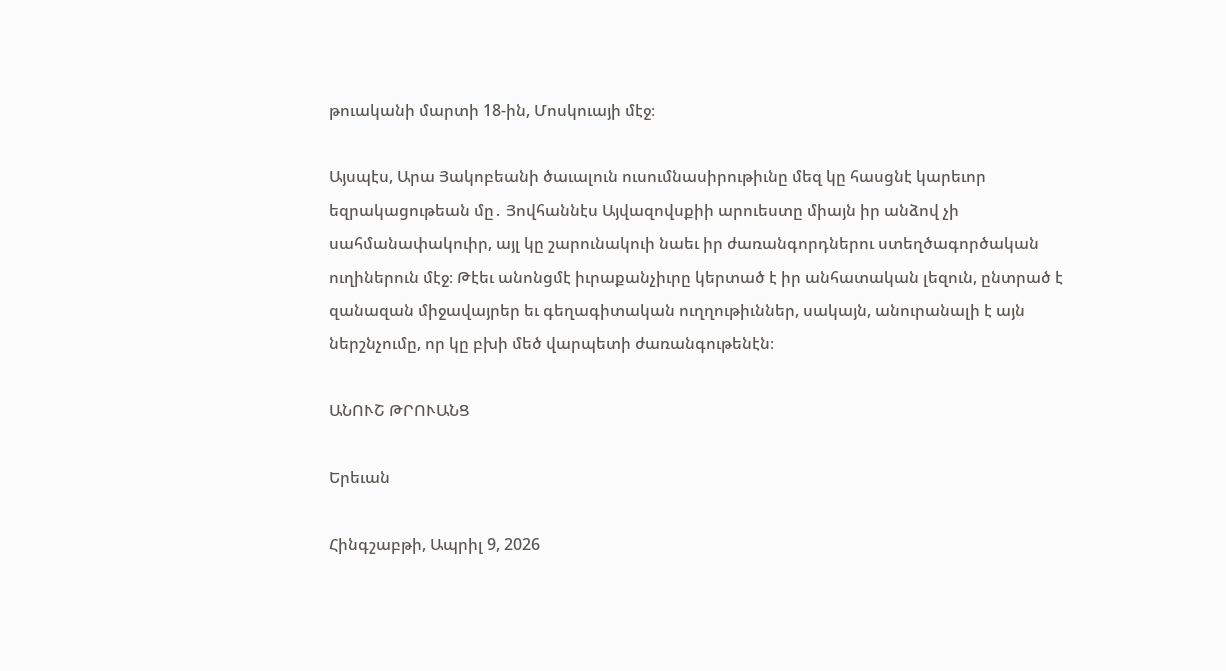թուականի մարտի 18-ին, Մոսկուայի մէջ։

Այսպէս, Արա Յակոբեանի ծաւալուն ուսումնասիրութիւնը մեզ կը հասցնէ կարեւոր եզրակացութեան մը․ Յովհաննէս Այվազովսքիի արուեստը միայն իր անձով չի սահմանափակուիր, այլ կը շարունակուի նաեւ իր ժառանգորդներու ստեղծագործական ուղիներուն մէջ։ Թէեւ անոնցմէ իւրաքանչիւրը կերտած է իր անհատական լեզուն, ընտրած է զանազան միջավայրեր եւ գեղագիտական ուղղութիւններ, սակայն, անուրանալի է այն ներշնչումը, որ կը բխի մեծ վարպետի ժառանգութենէն։

ԱՆՈՒՇ ԹՐՈՒԱՆՑ

Երեւան

Հինգշաբթի, Ապրիլ 9, 2026